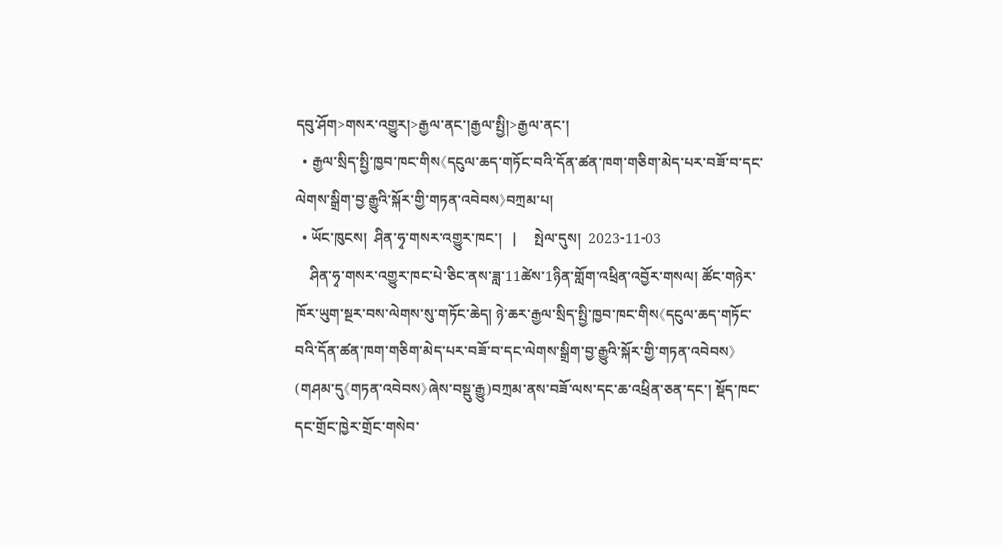དབུ་ཤོག>གསར་འགྱུར།>རྒྱལ་ནང་།རྒྱལ་སྤྱི།>རྒྱལ་ནང་།
  • རྒྱལ་སྲིད་སྤྱི་ཁྱབ་ཁང་གིས《དངུལ་ཆད་གཏོང་བའི་དོན་ཚན་ཁག་གཅིག་མེད་པར་བཟོ་བ་དང་ལེགས་སྒྲིག་བྱ་རྒྱུའི་སྐོར་གྱི་གཏན་འབེབས》བཀྲམ་པ།
  • ཡོང་ཁུངས།  ཤིན་ཧྭ་གསར་འགྱུར་ཁང་།   |     སྤེལ་དུས།  2023-11-03
    ཤིན་ཧྭ་གསར་འགྱུར་ཁང་པེ་ཅིང་ནས་ཟླ་11ཚེས་1ཉིན་གློག་འཕྲིན་འབྱོར་གསལ། ཚོང་གཉེར་ཁོར་ཡུག་སྔར་བས་ལེགས་སུ་གཏོང་ཆེད། ཉེ་ཆར་རྒྱལ་སྲིད་སྤྱི་ཁྱབ་ཁང་གིས《དངུལ་ཆད་གཏོང་བའི་དོན་ཚན་ཁག་གཅིག་མེད་པར་བཟོ་བ་དང་ལེགས་སྒྲིག་བྱ་རྒྱུའི་སྐོར་གྱི་གཏན་འབེབས》(གཤམ་དུ《གཏན་འབེབས》ཞེས་བསྡུ་རྒྱུ)བཀྲམ་ནས་བཟོ་ལས་དང་ཆ་འཕྲིན་ཅན་དང་། སྡོད་ཁང་དང་གྲོང་ཁྱེར་གྲོང་གསེབ་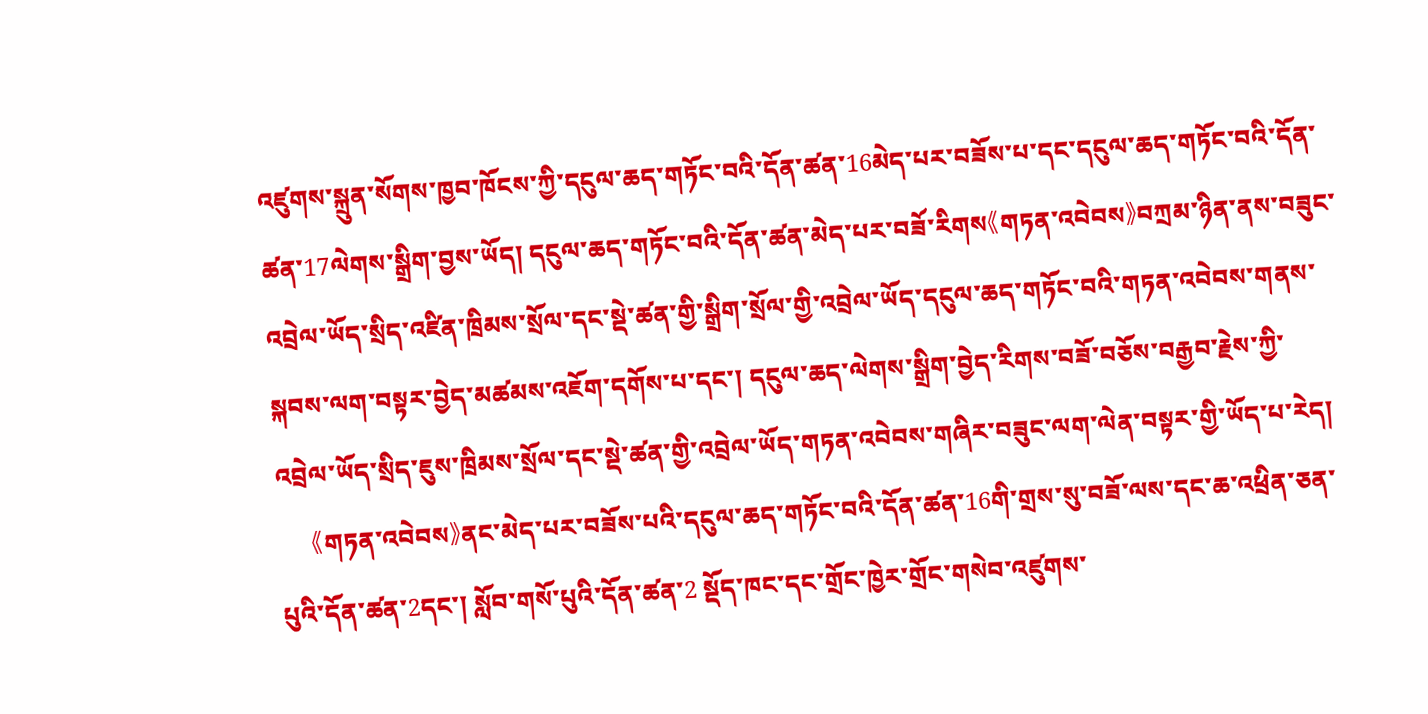འཛུགས་སྐྲུན་སོགས་ཁྱབ་ཁོངས་ཀྱི་དངུལ་ཆད་གཏོང་བའི་དོན་ཚན་16མེད་པར་བཟོས་པ་དང་དངུལ་ཆད་གཏོང་བའི་དོན་ཚན་17ལེགས་སྒྲིག་བྱས་ཡོད། དངུལ་ཆད་གཏོང་བའི་དོན་ཚན་མེད་པར་བཟོ་རིགས《གཏན་འབེབས》བཀྲམ་ཉིན་ནས་བཟུང་འབྲེལ་ཡོད་སྲིད་འཛིན་ཁྲིམས་སྲོལ་དང་སྡེ་ཚན་གྱི་སྒྲིག་སྲོལ་གྱི་འབྲེལ་ཡོད་དངུལ་ཆད་གཏོང་བའི་གཏན་འབེབས་གནས་སྐབས་ལག་བསྟར་བྱེད་མཚམས་འཇོག་དགོས་པ་དང་། དངུལ་ཆད་ལེགས་སྒྲིག་བྱེད་རིགས་བཟོ་བཅོས་བརྒྱབ་རྗེས་ཀྱི་འབྲེལ་ཡོད་སྲིད་ཇུས་ཁྲིམས་སྲོལ་དང་སྡེ་ཚན་གྱི་འབྲེལ་ཡོད་གཏན་འབེབས་གཞིར་བཟུང་ལག་ལེན་བསྟར་གྱི་ཡོད་པ་རེད།
    《གཏན་འབེབས》ནང་མེད་པར་བཟོས་པའི་དངུལ་ཆད་གཏོང་བའི་དོན་ཚན་16གི་གྲས་སུ་བཟོ་ལས་དང་ཆ་འཕྲིན་ཅན་པུའི་དོན་ཚན་2དང་། སློབ་གསོ་པུའི་དོན་ཚན་2 སྡོད་ཁང་དང་གྲོང་ཁྱེར་གྲོང་གསེབ་འཛུགས་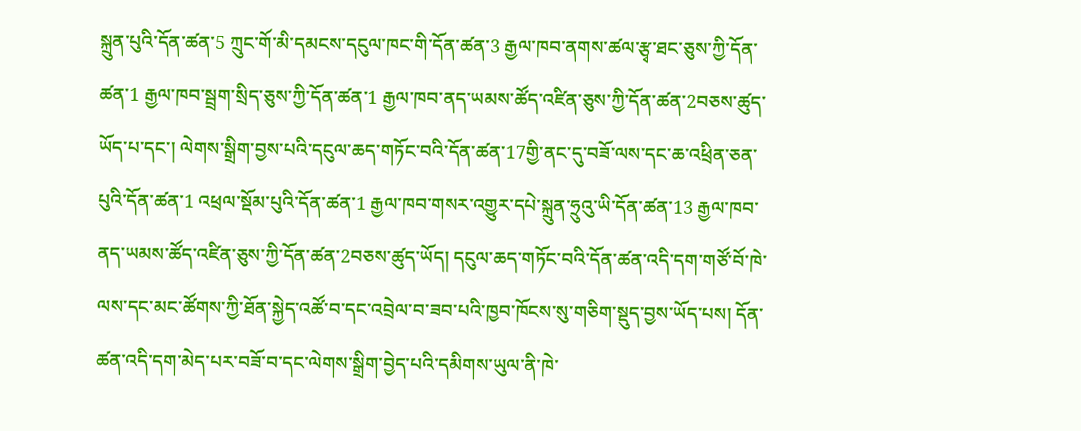སྐྲུན་པུའི་དོན་ཚན་5 ཀྲུང་གོ་མི་དམངས་དངུལ་ཁང་གི་དོན་ཚན་3 རྒྱལ་ཁབ་ནགས་ཚལ་རྩྭ་ཐང་ཅུས་ཀྱི་དོན་ཚན་1 རྒྱལ་ཁབ་སྦྲག་སྲིད་ཅུས་ཀྱི་དོན་ཚན་1 རྒྱལ་ཁབ་ནད་ཡམས་ཚོད་འཛིན་ཅུས་ཀྱི་དོན་ཚན་2བཅས་ཚུད་ཡོད་པ་དང་། ལེགས་སྒྲིག་བྱས་པའི་དངུལ་ཆད་གཏོང་བའི་དོན་ཚན་17གྱི་ནང་དུ་བཟོ་ལས་དང་ཆ་འཕྲིན་ཅན་པུའི་དོན་ཚན་1 འཕྲལ་སྡོམ་པུའི་དོན་ཚན་1 རྒྱལ་ཁབ་གསར་འགྱུར་དཔེ་སྐྲུན་ཧྲུའུ་ཡི་དོན་ཚན་13 རྒྱལ་ཁབ་ནད་ཡམས་ཚོད་འཛིན་ཅུས་ཀྱི་དོན་ཚན་2བཅས་ཚུད་ཡོད། དངུལ་ཆད་གཏོང་བའི་དོན་ཚན་འདི་དག་གཙོ་བོ་ཁེ་ལས་དང་མང་ཚོགས་ཀྱི་ཐོན་སྐྱེད་འཚོ་བ་དང་འབྲེལ་བ་ཟབ་པའི་ཁྱབ་ཁོངས་སུ་གཅིག་སྡུད་བྱས་ཡོད་པས། དོན་ཚན་འདི་དག་མེད་པར་བཟོ་བ་དང་ལེགས་སྒྲིག་བྱེད་པའི་དམིགས་ཡུལ་ནི་ཁེ་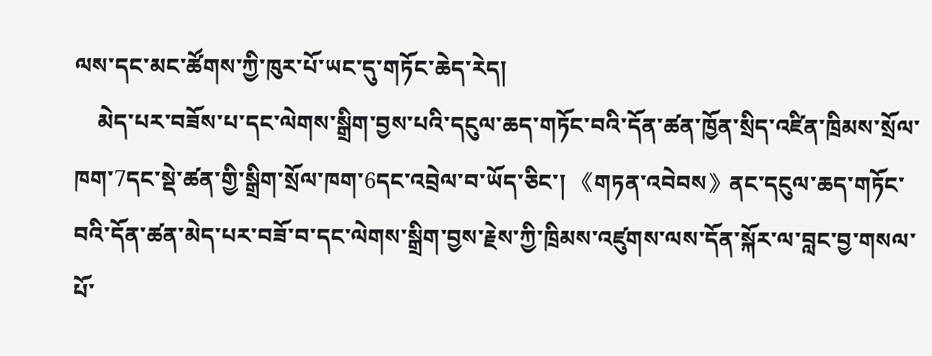ལས་དང་མང་ཚོགས་ཀྱི་ཁུར་པོ་ཡང་དུ་གཏོང་ཆེད་རེད།
    མེད་པར་བཟོས་པ་དང་ལེགས་སྒྲིག་བྱས་པའི་དངུལ་ཆད་གཏོང་བའི་དོན་ཚན་ཁྱོན་སྲིད་འཛིན་ཁྲིམས་སྲོལ་ཁག་7དང་སྡེ་ཚན་གྱི་སྒྲིག་སྲོལ་ཁག་6དང་འབྲེལ་བ་ཡོད་ཅིང་། 《གཏན་འབེབས》ནང་དངུལ་ཆད་གཏོང་བའི་དོན་ཚན་མེད་པར་བཟོ་བ་དང་ལེགས་སྒྲིག་བྱས་རྗེས་ཀྱི་ཁྲིམས་འཛུགས་ལས་དོན་སྐོར་ལ་བླང་བྱ་གསལ་པོ་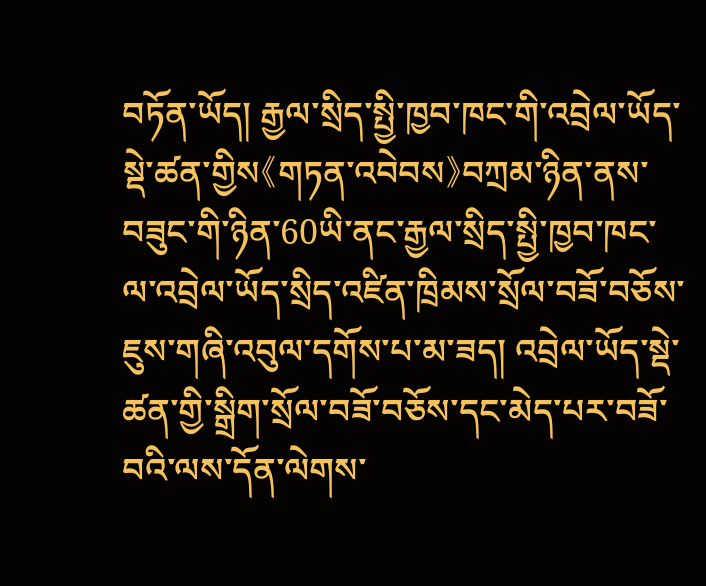བཏོན་ཡོད། རྒྱལ་སྲིད་སྤྱི་ཁྱབ་ཁང་གི་འབྲེལ་ཡོད་སྡེ་ཚན་གྱིས《གཏན་འབེབས》བཀྲམ་ཉིན་ནས་བཟུང་གི་ཉིན་60ཡི་ནང་རྒྱལ་སྲིད་སྤྱི་ཁྱབ་ཁང་ལ་འབྲེལ་ཡོད་སྲིད་འཛིན་ཁྲིམས་སྲོལ་བཟོ་བཅོས་ཇུས་གཞི་འབུལ་དགོས་པ་མ་ཟད། འབྲེལ་ཡོད་སྡེ་ཚན་གྱི་སྒྲིག་སྲོལ་བཟོ་བཅོས་དང་མེད་པར་བཟོ་བའི་ལས་དོན་ལེགས་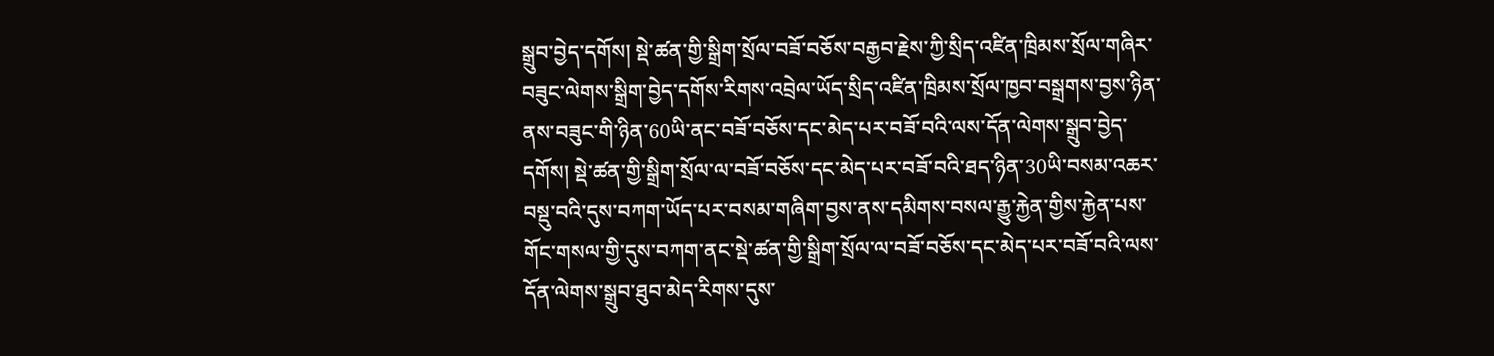སྒྲུབ་བྱེད་དགོས། སྡེ་ཚན་གྱི་སྒྲིག་སྲོལ་བཟོ་བཅོས་བརྒྱབ་རྗེས་ཀྱི་སྲིད་འཛིན་ཁྲིམས་སྲོལ་གཞིར་བཟུང་ལེགས་སྒྲིག་བྱེད་དགོས་རིགས་འབྲེལ་ཡོད་སྲིད་འཛིན་ཁྲིམས་སྲོལ་ཁྱབ་བསྒྲགས་བྱས་ཉིན་ནས་བཟུང་གི་ཉིན་60ཡི་ནང་བཟོ་བཅོས་དང་མེད་པར་བཟོ་བའི་ལས་དོན་ལེགས་སྒྲུབ་བྱེད་དགོས། སྡེ་ཚན་གྱི་སྒྲིག་སྲོལ་ལ་བཟོ་བཅོས་དང་མེད་པར་བཟོ་བའི་ཐད་ཉིན་30ཡི་བསམ་འཆར་བསྡུ་བའི་དུས་བཀག་ཡོད་པར་བསམ་གཞིག་བྱས་ནས་དམིགས་བསལ་རྒྱུ་རྐྱེན་གྱིས་རྐྱེན་པས་གོང་གསལ་གྱི་དུས་བཀག་ནང་སྡེ་ཚན་གྱི་སྒྲིག་སྲོལ་ལ་བཟོ་བཅོས་དང་མེད་པར་བཟོ་བའི་ལས་དོན་ལེགས་སྒྲུབ་ཐུབ་མེད་རིགས་དུས་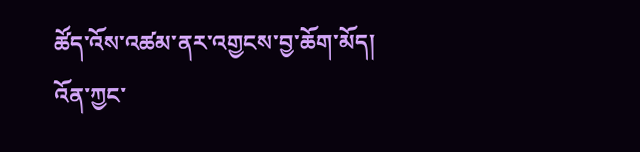ཚོད་འོས་འཚམ་ནར་འགྱངས་བྱ་ཆོག་མོད། འོན་ཀྱང་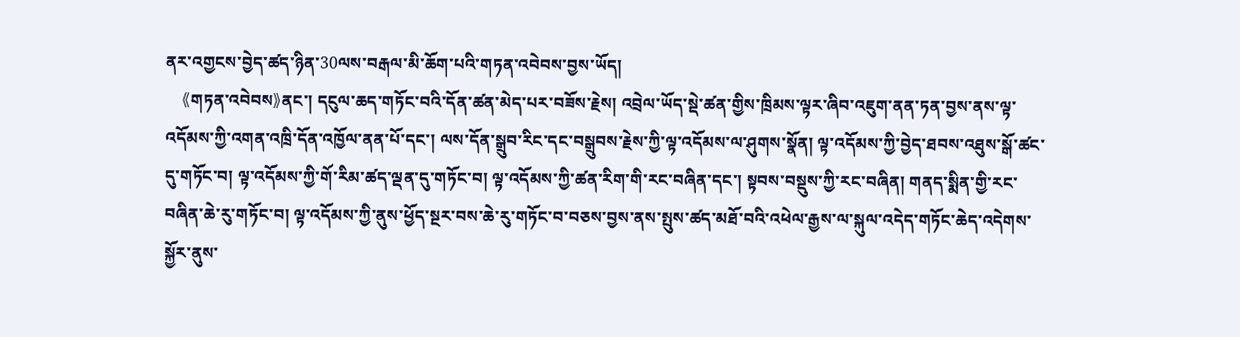ནར་འགྱངས་བྱེད་ཚད་ཉིན་30ལས་བརྒལ་མི་ཆོག་པའི་གཏན་འབེབས་བྱས་ཡོད།
    《གཏན་འབེབས》ནང་། དངུལ་ཆད་གཏོང་བའི་དོན་ཚན་མེད་པར་བཟོས་རྗེས། འབྲེལ་ཡོད་སྡེ་ཚན་གྱིས་ཁྲིམས་ལྟར་ཞིབ་འཇུག་ནན་ཏན་བྱས་ནས་ལྟ་འདོམས་ཀྱི་འགན་འཁྲི་དོན་འཁྱོལ་ནན་པོ་དང་། ལས་དོན་སྒྲུབ་རིང་དང་བསྒྲུབས་རྗེས་ཀྱི་ལྟ་འདོམས་ལ་ཤུགས་སྣོན། ལྟ་འདོམས་ཀྱི་བྱེད་ཐབས་འཐུས་སྒོ་ཚང་དུ་གཏོང་བ། ལྟ་འདོམས་ཀྱི་གོ་རིམ་ཚད་ལྡན་དུ་གཏོང་བ། ལྟ་འདོམས་ཀྱི་ཚན་རིག་གི་རང་བཞིན་དང་། སྟབས་བསྡུས་ཀྱི་རང་བཞིན། གནད་སྨིན་གྱི་རང་བཞིན་ཆེ་རུ་གཏོང་བ། ལྟ་འདོམས་ཀྱི་ནུས་ཕྱོད་སྔར་བས་ཆེ་རུ་གཏོང་བ་བཅས་བྱས་ནས་སྤུས་ཚད་མཐོ་བའི་འཕེལ་རྒྱས་ལ་སྐུལ་འདེད་གཏོང་ཆེད་འདེགས་སྐྱོར་ནུས་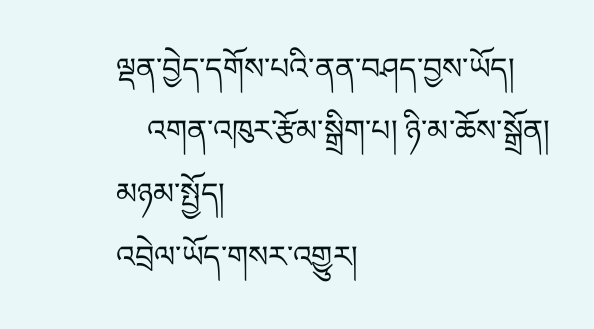ལྡན་བྱེད་དགོས་པའི་ནན་བཤད་བྱས་ཡོད།
    འགན་འཁུར་རྩོམ་སྒྲིག་པ། ཉི་མ་ཆོས་སྒྲོན།
མཉམ་སྤྱོད།
འབྲེལ་ཡོད་གསར་འགྱུར།